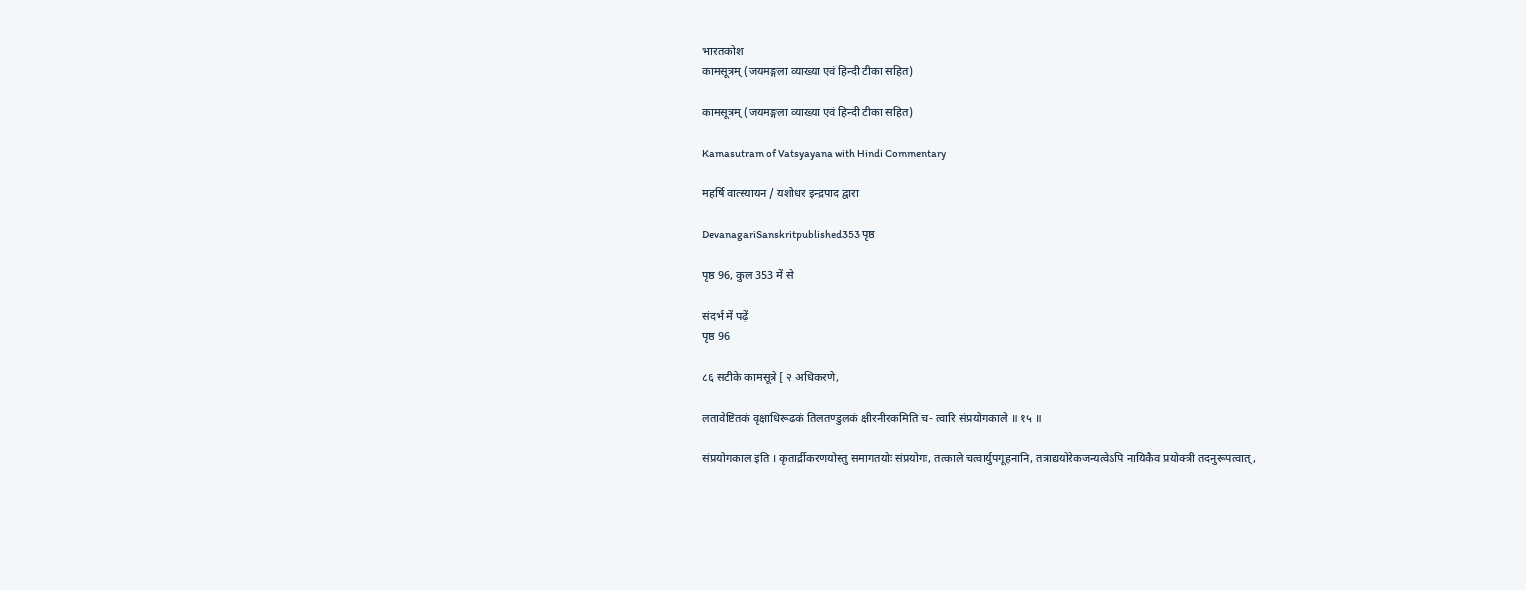भारतकोश
कामसूत्रम् (जयमङ्गला व्याख्या एवं हिन्दी टीका सहित)

कामसूत्रम् (जयमङ्गला व्याख्या एवं हिन्दी टीका सहित)

Kamasutram of Vatsyayana with Hindi Commentary

महर्षि वात्स्यायन / यशोधर इन्द्रपाद द्वारा

DevanagariSanskritpublished353 पृष्ठ

पृष्ठ 96, कुल 353 में से

संदर्भ में पढ़ें
पृष्ठ 96

८६ सटीके कामसूत्रे [ २ अधिकरणे,

लतावेष्टितकं वृक्षाधिरूढकं तिलतण्डुलकं क्षीरनीरकमिति च- त्वारि संप्रयोगकाले ॥ १५ ॥

संप्रयोगकाल इति । कृतार्द्रीकरणयोस्तु समागतयोः संप्रयोगः, तत्काले चत्वार्युपगूहनानि, तत्राद्ययोरेकजन्यत्वेऽपि नायिकैव प्रयोक्त्री तदनुरूपत्वात् ,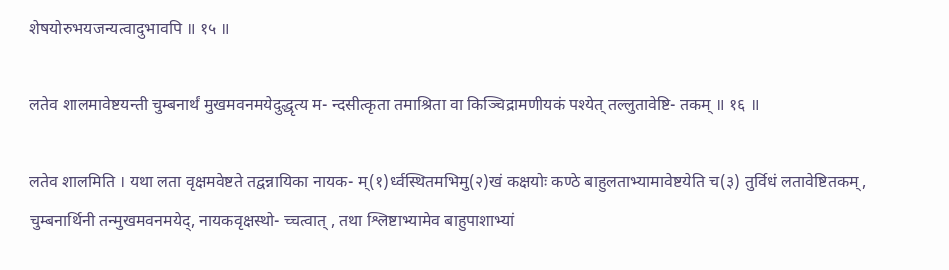शेषयोरुभयजन्यत्वादुभावपि ॥ १५ ॥

लतेव शालमावेष्टयन्ती चुम्बनार्थं मुखमवनमयेदुद्धृत्य म- न्दसीत्कृता तमाश्रिता वा किञ्चिद्रामणीयकं पश्येत् तल्लुतावेष्टि- तकम् ॥ १६ ॥

लतेव शालमिति । यथा लता वृक्षमवेष्टते तद्वन्नायिका नायक- म्(१)र्ध्वस्थितमभिमु(२)खं कक्षयोः कण्ठे बाहुलताभ्यामावेष्टयेति च(३) तुर्विधं लतावेष्टितकम्, चुम्बनार्थिनी तन्मुखमवनमयेद्, नायकवृक्षस्थो- च्चत्वात् , तथा श्लिष्टाभ्यामेव बाहुपाशाभ्यां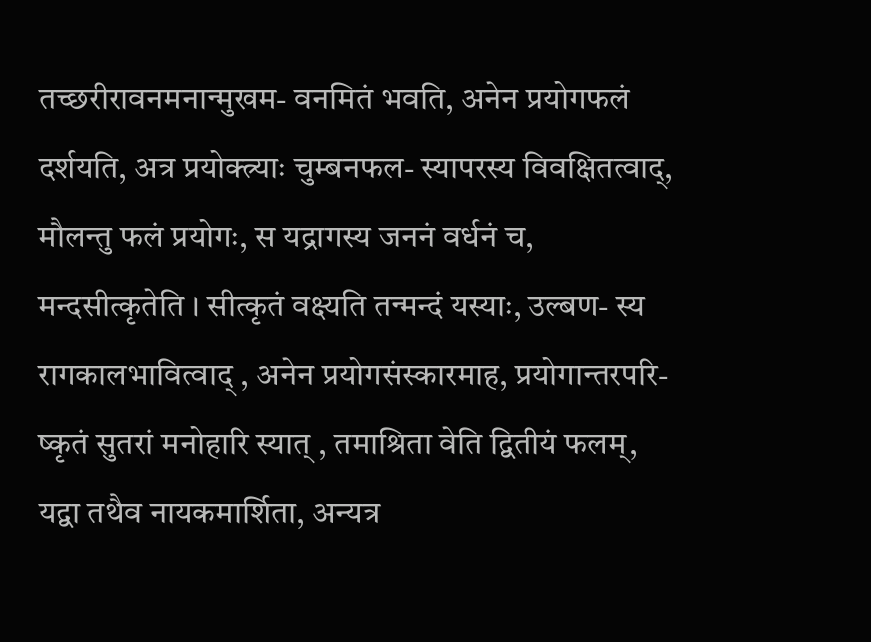तच्छरीरावनमनान्मुखम- वनमितं भवति, अनेन प्रयोगफलं दर्शयति, अत्र प्रयोक्त्र्याः चुम्बनफल- स्यापरस्य विवक्षितत्वाद्, मौलन्तु फलं प्रयोगः, स यद्रागस्य जननं वर्धनं च, मन्दसीत्कृतेति । सीत्कृतं वक्ष्यति तन्मन्दं यस्याः, उल्बण- स्य रागकालभावित्वाद् , अनेन प्रयोगसंस्कारमाह, प्रयोगान्तरपरि- ष्कृतं सुतरां मनोहारि स्यात् , तमाश्रिता वेति द्वितीयं फलम्, यद्वा तथैव नायकमार्शिता, अन्यत्र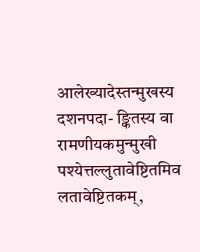आलेख्यादेस्तन्मुखस्य दशनपदा- ङ्कितस्य वा रामणीयकमुन्मुखी पश्येत्तल्लुतावेष्टितमिव लतावेष्टितकम्,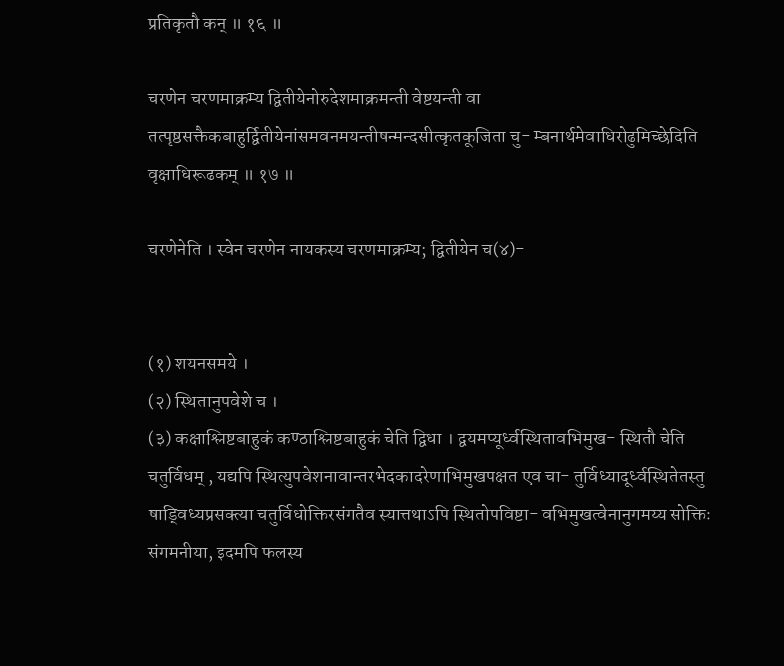प्रतिकृतौ कन् ॥ १६ ॥

चरणेन चरणमाक्रम्य द्वितीयेनोरुदेशमाक्रमन्ती वेष्टयन्ती वा तत्पृष्ठसक्तैकबाहुर्द्वितीयेनांसमवनमयन्तीषन्मन्दसीत्कृतकूजिता चु- म्बनार्थमेवाधिरोढुमिच्छेदिति वृक्षाधिरूढकम् ॥ १७ ॥

चरणेनेति । स्वेन चरणेन नायकस्य चरणमाक्रम्य; द्वितीयेन च(४)-


(१) शयनसमये ।
(२) स्थितानुपवेशे च ।
(३) कक्षाश्लिष्टबाहुकं कण्ठाश्लिष्टबाहुकं चेति द्विधा । द्वयमप्यूर्ध्वस्थितावभिमुख- स्थितौ चेति चतुर्विधम् , यद्यपि स्थित्युपवेशनावान्तरभेदकादरेणाभिमुखपक्षत एव चा- तुर्विध्यादूर्ध्वस्थितेतस्तु षाड्विध्यप्रसक्त्या चतुर्विधोक्तिरसंगतैव स्यात्तथाऽपि स्थितोपविष्टा- वभिमुखत्वेनानुगमय्य सोक्तिः संगमनीया, इदमपि फलस्य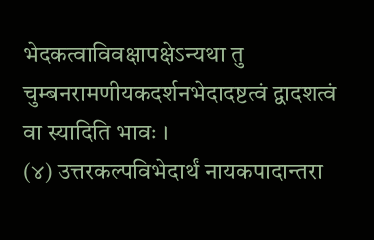भेदकत्वाविवक्षापक्षेऽन्यथा तु चुम्बनरामणीयकदर्शनभेदादष्टत्वं द्वादशत्वं वा स्यादिति भावः ।
(४) उत्तरकल्पविभेदार्थं नायकपादान्तरा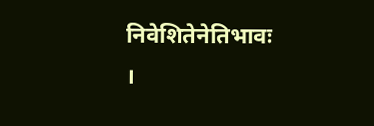निवेशितेनेतिभावः ।